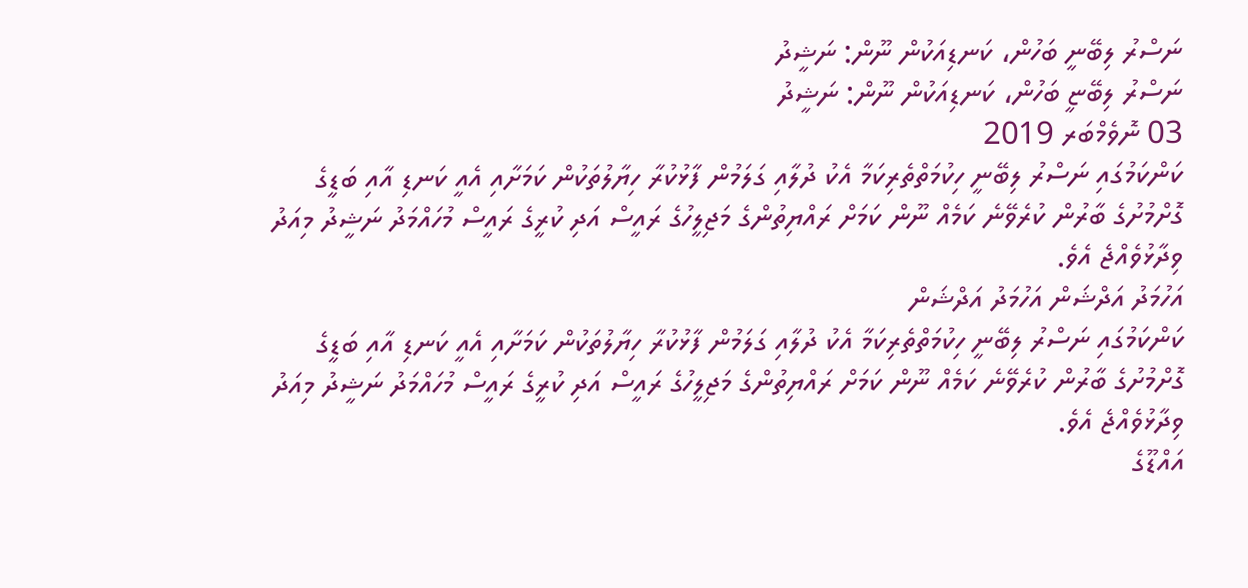ނަސްރު ލިބޭނީ ބަހުން، ކަނޑިއަކުން ނޫން: ނަޝީދު
ނަސްރު ލިބޭޏީ ބަހުން، ކަނޑިއަކުން ނޫން: ނަޝީދު
03 ނޮވެމްބަރ 2019
ކަންކަމުގައި ނަސްރު ލިބޭނީ ހިކުމަތްތެރިކަމާ އެކު ދުލާއި ގަލަމުން ފާޅުކުރާ ހިޔާލުތަކުން ކަމަށާއި އެއީ ކަނޑި އާއި ބަޑީގެ ގޮށްމުށުގެ ބާރުން ކުރެވޭނެ ކަމެއް ނޫން ކަމަށް ރައްޔިތުންގެ މަޖިލީހުގެ ރައީސް އަދި ކުރީގެ ރައީސް މުހައްމަދު ނަޝީދު މިއަދު ވިދާޅުވެއްޖެ އެވެ.
އަހުމަދު އަދްޝަން އަހުމަދު އަދްޝަން
ކަންކަމުގައި ނަސްރު ލިބޭނީ ހިކުމަތްތެރިކަމާ އެކު ދުލާއި ގަލަމުން ފާޅުކުރާ ހިޔާލުތަކުން ކަމަށާއި އެއީ ކަނޑި އާއި ބަޑީގެ ގޮށްމުށުގެ ބާރުން ކުރެވޭނެ ކަމެއް ނޫން ކަމަށް ރައްޔިތުންގެ މަޖިލީހުގެ ރައީސް އަދި ކުރީގެ ރައީސް މުހައްމަދު ނަޝީދު މިއަދު ވިދާޅުވެއްޖެ އެވެ.
އައްޑޫގެ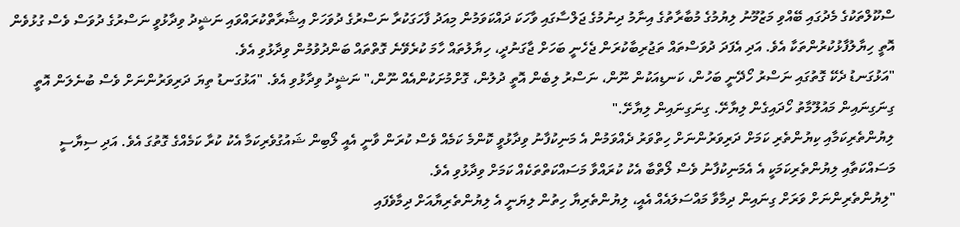ސްކޫލްތަކުގެ މެދުގައި ބޭއްވި މަޒުމޫނު ލިޔުމުގެ މުބާރާތުގެ އިނާމު ދިނުމުގެ ޖަލްސާގައި ވާހަކަ ދައްކަވަމުން މިއަދު ފާހަގަކުރާ ނަސްރުގެ ދުވަހަށް އިޝާރާތްކުރައްވައި ނަޝީދު ވިދާޅުވީ ނަސްރުގެ ދުވަސް ވެސް ގުޅުވެން އޮތީ ހިޔާލުފާޅުކުރުންތަކާ އެވެ. އަދި އެފަދަ ދުވަސްތައް ތަޖުރިބާކުރަން ޖެހެނީ ބަހަށް ޖާގަނުދީ، ހިޔާލުތައް ހާމަ ކުރެވޭނެ ގޮތްތައް ބަންދުވުމުން ވިދާޅުވި އެވެ.
"އަޅުގަނޑު ދެކޭ ގޮތުގައި ނަސްރު ހޯދޭނީ ބަހުން، ކަނޑިއަކުން ނޫން، ނަސްރު ލިބެން އޮތީ ދުލުން، ގޮށްމުށަކުންއެއް ނޫން،" ނަޝީދު ވިދާޅުވި އެވެ. "އަޅުގަނޑު ތިޔަ ދަރިވަރުންނަށް ވެސް ބުނެލަން އޮތީ ގިނަގިނައިން މައުލޫމާތު ހޯދައިގެން ލިޔާށޭ. ގިނަގިނައިން ލިޔާށޭ."
ލިޔުންތެރިކަމާއި ކިޔުންތެރި ކަމަށް ދަރިވަރުންނަށް ހިތްވަރު ދެއްވަމުން އެ މަނިކުފާނު ވިދާޅުވީ ކޮންމެ ކަމެއް ވެސް ކުރަން ވާނީ އެއީ ލޯބިން ޝައުގުވެރިކަމާ އެކު ކުރާ ކަމެއްގެ ގޮތުގަ އެވެ. އަދި ސިޔާސީ މަސައްކަތާއި ލިޔުންތެރިކަމަކީ އެ އެމަނިކުފާނު ވެސް ލޯތްބާ އެކު ކުރައްވާ މަސައްކަތްތަކެއް ކަމަށް ވިދާޅުވި އެވެ.
"ލިޔުންތެރިންނަށް ވަރަށް ގިނައިން ދިމާވާ މައްސަލައެއް އެއީ، ލިޔުންތެރިޔާ ހިތުން ލިޔަނީ އެ ލިޔުންތެރިޔާއަށް ދިމާވެފައި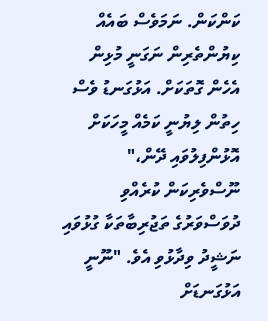ކަންކަން. ނަމަވެސް ބައެއް ކިޔުންތެރިން ނަގަނީ މުޅިން އެހެން ގޮތަކަށް. އަޅުގަނޑު ވެސް ހިތުން ލިޔުނީ ކަމެއް މީހަކަށް އޮޅުންފިލުވައި ދޭން،" ނޫސްވެރިކަން ކުރެއްވި ދުވަސްވަރުގެ ތަޖުރިބާތަކާ ގުޅުވައި ނަޝީދު ވިދާޅުވި އެވެ. "ނޫނީ އަޅުގަނޑަށް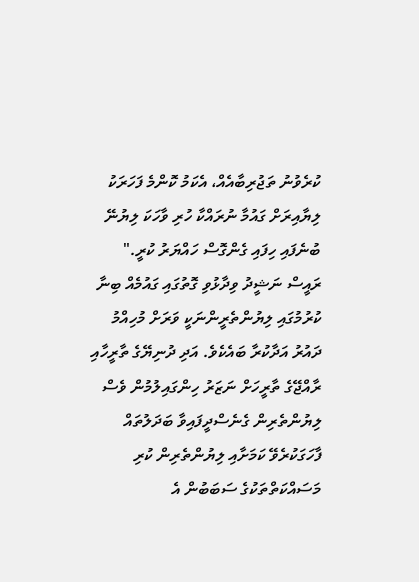ކުރެވުނު ތަޖުރިބާއެއް، އެކަމު ކޮންމެ ފަހަރަކު ލިޔާއިރަށް ގައުމާ ނުރައްކާ ހުރި ވާހަކަ ލިޔުނޭ ބުނެފައި ހިފައި ގެންގޮސް ހައްޔަރު ކުރީ."
ރައީސް ނަޝީދު ވިދާޅުވި ގޮތުގައި ގައުމެއް ބިނާ ކުރުމުގައި ލިޔުންތެރީންނަކީ ވަރަށް މުހިއްމު ދައުރު އަދާކުރާ ބައެކެވެ. އަދި ދުނިޔޭގެ ތާރީހާއި ރާއްޖޭގެ ތާރީހަށް ނަޒަރު ހިންގައިލުމުން ވެސް ލިޔުންތެރިން ގެނެސްދީފައިވާ ބަދަލުތައް ފާހަގަކުރެވޭ ކަމަށާއި ލިޔުންތެރިން ކުރި މަސައްކަތްތަކުގެ ސަބަބުން އެ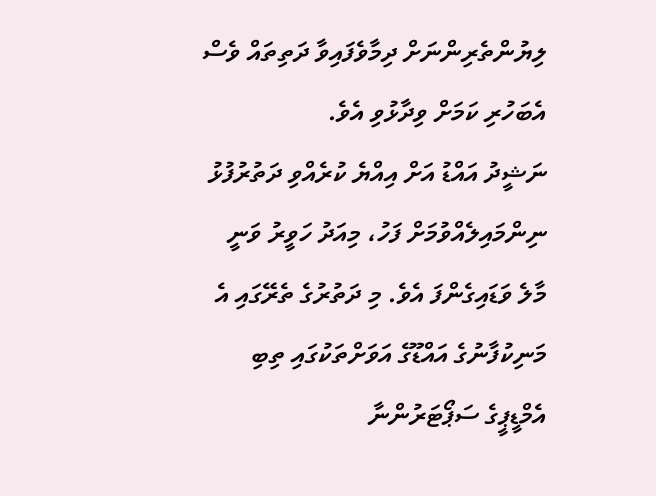ލިޔުންތެރިންނަށް ދިމާވެފައިވާ ދަތިތައް ވެސް އެބަހުރި ކަމަށް ވިދާޅުވި އެވެ.
ނަޝީދު އައްޑު އަށް އިއްޔެ ކުރެއްވި ދަތުރުފުޅު ނިންމައިލެއްވުމަށް ފަހު، މިއަދު ހަވީރު ވަނީ މާލެ ވަޑައިގެންފަ އެވެ. މި ދަތުރުގެ ތެރޭގައި އެ މަނިކުފާނުގެ އައްޑޫގެ އަވަށްތަކުގައި ތިބި އެމްޑީޕީގެ ސަޕޯޓަރުންނާ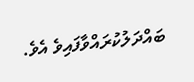ބައްދަލުކުރައްވާފައިވެ އެވެ.